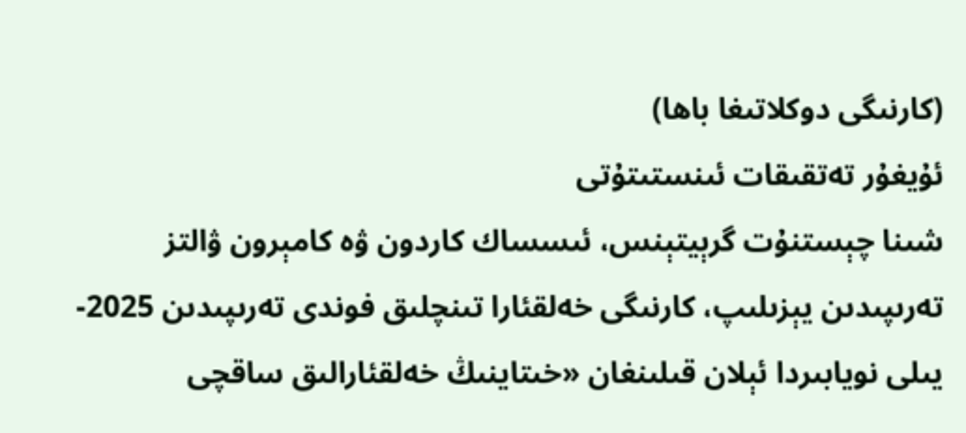(كارنىگى دوكلاتىغا باھا)
ئۇيغۇر تەتقىقات ئىنستىتۇتى
شىنا چېستنۇت گرېيتېنس، ئىسساك كاردون ۋە كامېرون ۋالتز تەرىپىدىن يېزىلىپ، كارنىگى خەلقئارا تىنچلىق فوندى تەرىپىدىن 2025-يىلى نويابىردا ئېلان قىلىنغان «خىتاينىڭ خەلقئارالىق ساقچى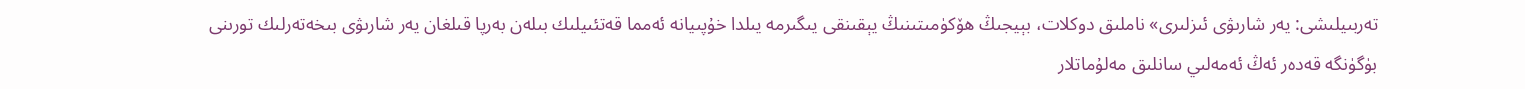تەربىيلىشى: يەر شارىۋى ئىزلىرى» ناملىق دوكلات، بېيجىڭ ھۆكۈمىتىنىڭ يېقىنقى يىگىرمە يىلدا خۇپىيانە ئەمما قەتئىيلىك بىلەن بەرپا قىلغان يەر شارىۋى بىخەتەرلىك تورىنى بۈگۈنگە قەدەر ئەڭ ئەمەلىي سانلىق مەلۇماتلار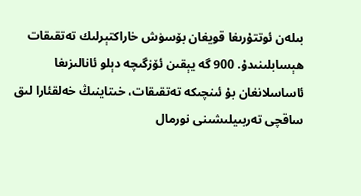بىلەن ئوتتۇرىغا قويغان بۆسۈش خاراكتېرلىك تەتقىقات ھېسابلىنىدۇ. 900 گە يېقىن ئۆزگىچە دېلو ئانالىزىغا ئاساسلانغان بۇ ئىنچىكە تەتقىقات، خىتاينىڭ خەلقئارا لىق ساقچى تەربىيلىشىنى نورمال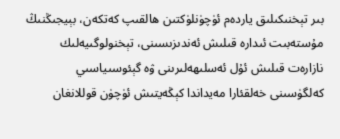بىر تېخنىكىلىق ياردەم ئۈچۈنلۈكتىن ھالقىپ كەتكەن، بېيجىڭنىڭ مۇستەبىت ئىدارە قىلىش ئەندىزىسىنى، تېخنولوگىيەلىك نازارەت قىلىش ئۇل ئەسلىھەلىرىنى ۋە گېئوسىياسىي كەلگۈسىنى خەلقئارا مەيداندا كېڭەيتىش ئۈچۈن قوللانغان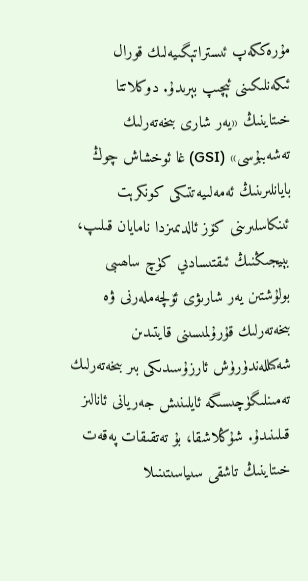مۇرەككەپ ئىستراتېگىيەلىك قورال ئىكەنلىكىنى ئېچىپ بېرىدۇ. دوكلاتتا خىتاينىڭ «يەر شارى بىخەتەرلىك تەشەببۇسى» (GSI) غا ئوخشاش چوڭ بايانلىرىنىڭ ئەمەلىيەتتىكى كونكرېت ئىنكاسلىرىنى كۆز ئالدىمىزدا نامايان قىلىپ، بېيجىڭنىڭ ئىقتىسادىي كۈچ ساھىبى بولۇشتىن يەر شارىۋى ئۆلچەملەرنى ۋە بىخەتەرلىك قۇرۇلمىسىنى قايتىدىن شەكىللەندۈرۈش ئارزۇسىدىكى بىر بىخەتەرلىك تەمىنلىگۈچىسىگە ئايلىنىش جەريانى ئانالىز قىلىنىدۇ. شۇڭلاشقا، بۇ تەتقىقات پەقەت خىتاينىڭ تاشقى سىياسىتىنىلا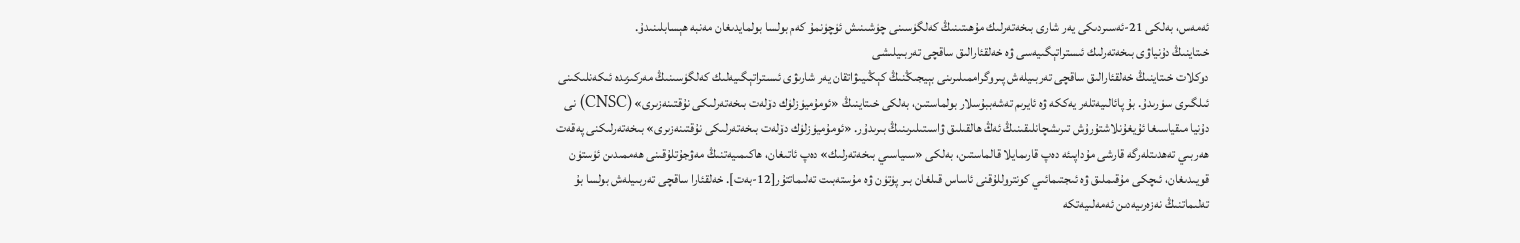ئەمەس، بەلكى 21-ئەسىردىكى يەر شارى بىخەتەرلىك مۇھىتىنىڭ كەلگۈسىنى چۈشىنىش ئۈچۈنمۇ كەم بولسا بولمايدىغان مەنبە ھېسابلىنىدۇ.
خىتاينىڭ دۇنياۋى بىخەتەرلىك ئىستراتېگىيەسى ۋە خەلقئارالىق ساقچى تەربىيلىشى
دوكلات خىتاينىڭ خەلقئارالىق ساقچى تەربىيلەش پىروگراممىلىرىنى بېيجىڭنىڭ كېڭىيىۋاتقان يەر شارىۋى ئىستراتېگىيەلىك كەلگۈسىنىڭ مەركىزىدە ئىكەنلىكىنى ئىلگىرى سۈرىدۇ. بۇ پائالىيەتلەر يەككە ۋە ئايرىم تەشەببۇسلار بولماستىن، بەلكى خىتاينىڭ «ئومۇميۈزلۈك دۆلەت بىخەتەرلىكى نۇقتىنەزىرى» (CNSC) نى دۇنيا مىقياسىغا ئۇيغۇنلاشتۇرۇش تىرىشچانلىقىنىڭ ئەڭ ھالقىلىق ۋاسىتىلىرىنىڭ بىرىدۇر. «ئومۇميۈزلۈك دۆلەت بىخەتەرلىكى نۇقتىنەزىرى» بىخەتەرلىكنى پەقەت ھەربىي تەھدىتلەرگە قارشى مۇداپىئە دەپ قارىمايلا قالماستىن، بەلكى «سىياسىي بىخەتەرلىك» دەپ ئاتىغان، ھاكىمىيەتنىڭ مەۋجۇتلۇقىنى ھەممىدىن ئۈستۈن قويىدىغان، ئىچكى مۇقىملىق ۋە ئىجتىمائىي كونتروللۇقنى ئاساس قىلغان بىر پۈتۈن ۋە مۇستەبىت تەلىماتتۇر[12-بەت]. خەلقئارا ساقچى تەربىيلەش بولسا بۇ تەلىماتنىڭ نەزەرىيەدىن ئەمەلىيەتكە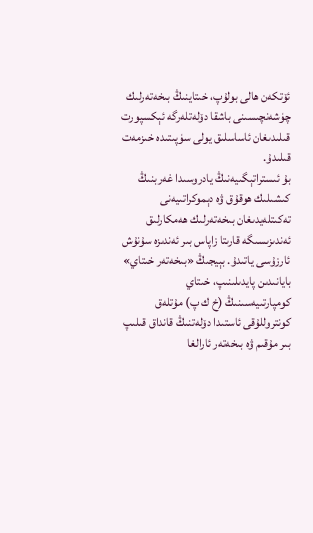ئۆتكەن ھالى بولۇپ، خىتاينىڭ بىخەتەرلىك چۈشەنچىسىنى باشقا دۆلەتلەرگە ئېكسپورت قىلىدىغان ئاساسلىق يولى سۈپىتىدە خىزمەت قىلىدۇ.
بۇ ئىستراتېگىيەنىڭ يادروسىدا غەربنىڭ كىشىلىك ھوقۇق ۋە دېموكراتىيەنى تەكىتلەيدىغان بىخەتەرلىك ھەمكارلىق ئەندىزىسىگە قارىتا زاپاس بىر ئەندىزە سۇنۇش ئارزۇسى ياتىدۇ. بېيجىڭ «بىخەتەر خىتاي» بايانىدىن پايدىلىنىپ، خىتاي كومپارتىيەسىنىڭ (خ ك پ) مۇتلەق كونتروللۇقى ئاستىدا دۆلەتنىڭ قانداق قىلىپ بىر مۇقىم ۋە بىخەتەر ئارالغا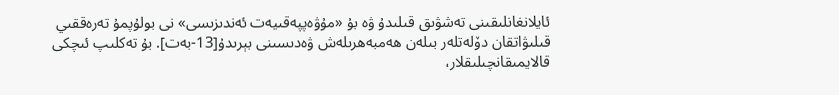ئايلانغانلىقىنى تەشۋىق قىلىدۇ ۋە بۇ «مۇۋەپپەقىيەت ئەندىزىسى» نى بولۇپمۇ تەرەققىي قىلىۋاتقان دۆلەتلەر بىلەن ھەمبەھرىلەش ۋەدىسىنى بېرىدۇ[13-بەت]. بۇ تەكلىپ ئىچكى قالايمىقانچىلىقلار،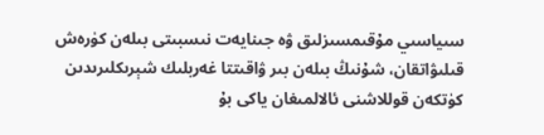سىياسىي مۇقىمسىزلىق ۋە جىنايەت نىسبىتى بىلەن كۈرەش قىلىۋاتقان، شۇنىڭ بىلەن بىر ۋاقىتتا غەربلىك شېرىكلىرىدىن كۈتكەن قوللاشنى ئالالمىغان ياكى بۇ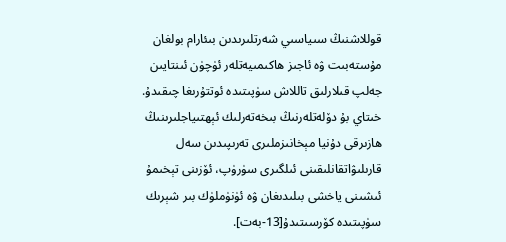قوللاشنىڭ سىياسىي شەرتلىرىدىن بىئارام بولغان مۇستەبىت ۋە ئاجىز ھاكىمىيەتلەر ئۈچۈن ئىنتايىن جەلپ قىلارلىق تاللاش سۈپىتىدە ئوتتۇرىغا چىقىدۇ. خىتاي بۇ دۆلەتلەرنىڭ بىخەتەرلىك ئېھتىياجلىرىنىڭ ھازىرقى دۇنيا مېخانىزملىرى تەرىپىدىن سەل قارىلىۋاتقانلىقىنى ئىلگىرى سۈرۈپ، ئۆزىنى تېخىمۇ ئىشىنى ياخشى بىلىدىغان ۋە ئۈنۈملۈك بىر شېرىك سۈپىتىدە كۆرسىتىدۇ[13-بەت].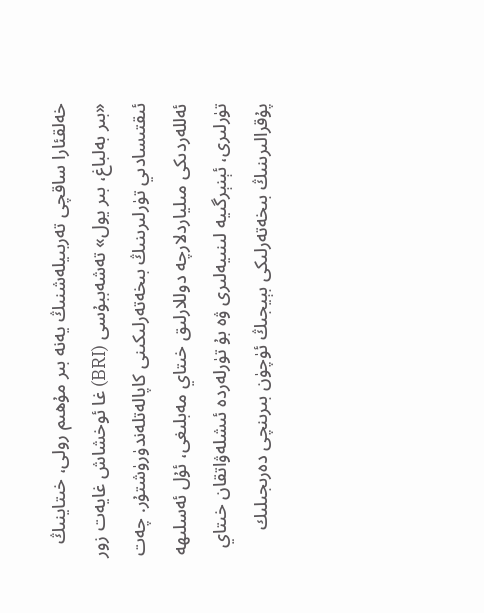خەلقئارا ساقچى تەربىيلەشنىڭ يەنە بىر مۇھىم رولى، خىتاينىڭ «بىر بەلباغ، بىر يول» تەشەببۇسى (BRI) غا ئوخشاش غايەت زور ئىقتىسادىي تۈرلىرىنىڭ بىخەتەرلىكىنى كاپالەتلەندۈرۈشتۇر. چەت ئەللەردىكى مىلياردلارچە دوللارلىق خىتاي مەبلىغى، ئۇل ئەسلىھە تۈرلىرى، ئېنېرگىيە لىنىيەلىرى ۋە بۇ تۈرلەردە ئىشلەۋاتقان خىتاي پۇقرالىرىنىڭ بىخەتەرلىكى بېيجىڭ ئۈچۈن بىرىنچى دەرىجىلىك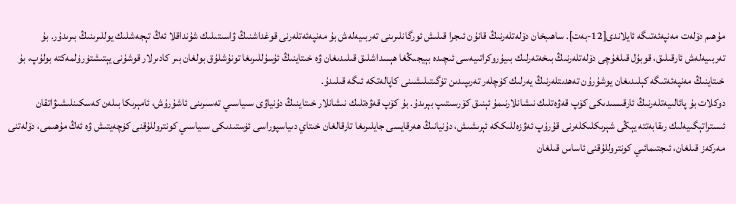مۇھىم دۆلەت مەنپەئەتىگە ئايلاندى[12-بەت]. ساھىبخان دۆلەتلەرنىڭ قانۇن ئىجرا قىلىش ئورگانلىرىنى تەربىيەلەش بۇ مەنپەئەتلەرنى قوغداشنىڭ ۋاسىتىلىك شۇنداقلا ئەڭ تېجەشلىك يوللىرىنىڭ بىرىدۇر. بۇ تەربىيەلەش ئارقىلىق، قوبۇل قىلغۇچى دۆلەتلەرنىڭ بىخەتەرلىك بىيۇروكراتىيەسى ئىچىدە بېيجىڭغا ھېسداشلىق قىلىدىغان ۋە خىتاينىڭ ئۇسۇللىرىغا تونۇشلۇق بولغان بىر كادىرلار قوشۇنى يېتىشتۈرۈلمەكتە بولۇپ، بۇ خىتاينىڭ مەنپەئەتىگە كېلىدىغان يوشۇرۇن تەھدىتلەرنىڭ يەرلىك كۈچلەر تەرىپىدىن تۈگىتىلىشىنى كاپالەتكە ئىگە قىلىدۇ.
دوكلات بۇ پائالىيەتلەرنىڭ ئارقىسىدىكى كۆپ قەۋەتلىك نىشانلارنىمۇ ئېنىق كۆرسىتىپ بېرىدۇ. بۇ كۆپ قەۋەتلىك نىشانلار خىتاينىڭ دۇنياۋى سىياسىي تەسىرىنى ئاشۇرۇش، ئامېرىكا بىلەن كەسكىنلىشىۋاتقان ئىستراتېگىيەلىك رىقابەتتە يېڭى شېرىكلىكلەرنى قۇرۇپ ئەۋزەللىككە ئېرىشىش، دۇنيانىڭ ھەرقايسى جايلىرىغا تارقالغان خىتاي دىياسپوراسى ئۈستىدىكى سىياسىي كونتروللۇقنى كۈچەيتىش ۋە ئەڭ مۇھىمى، دۆلەتنى مەركەز قىلغان، ئىجتىمائىي كونتروللۇقنى ئاساس قىلغان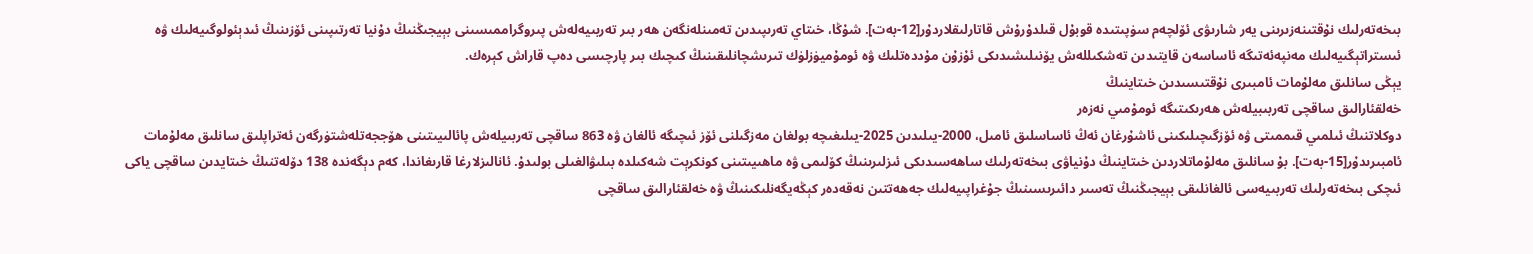بىخەتەرلىك نۇقتىنەزىرىنى يەر شارىۋى ئۆلچەم سۈپىتىدە قوبۇل قىلدۇرۇش قاتارلىقلاردۇر[12-بەت]. شۇڭا، خىتاي تەرىپىدىن تەمىنلەنگەن ھەر بىر تەربىيەلەش پىروگراممىسىنى بېيجىڭنىڭ دۇنيا تەرتىپىنى ئۆزىنىڭ ئىدېئولوگىيەلىك ۋە ئىستراتېگىيەلىك مەنپەئەتىگە ئاساسەن قايتىدىن تەشكىللەش يۆنىلىشىدىكى ئۇزۇن مۇددەتلىك ۋە ئومۇميۈزلۈك تىرىشچانلىقىنىڭ كىچىك بىر پارچىسى دەپ قاراش كېرەك.
يېڭى سانلىق مەلۇمات ئامبىرى نۇقتىسىدىن خىتاينىڭ
خەلقئارالىق ساقچى تەربىبيلەش ھەرىكىتىگە ئومۇمىي نەزەر
دوكلاتنىڭ ئىلمىي قىممىتى ۋە ئۆزگىچىلىكىنى ئاشۇرغان ئەڭ ئاساسلىق ئامىل، 2000-يىلىدىن 2025-يىلىغىچە بولغان مەزگىلنى ئۆز ئىچىگە ئالغان ۋە 863 ساقچى تەربىيلەش پائالىيىتىنى ھۆججەتلەشتۈرگەن ئەتراپلىق سانلىق مەلۇمات ئامبىرىدۇر[15-بەت]. بۇ سانلىق مەلۇماتلاردىن خىتاينىڭ دۇنياۋى بىخەتەرلىك ساھەسىدىكى ئىزلىرىنىڭ كۆلىمى ۋە ماھىيىتىنى كونكرېت شەكىلدە بىلىۋالغىلى بولىدۇ. ئانالىزلارغا قارىغاندا، كەم دېگەندە 138 دۆلەتنىڭ خىتايدىن ساقچى ياكى ئىچكى بىخەتەرلىك تەربىيەسى ئالغانلىقى بېيجىڭنىڭ تەسىر دائىرىسىنىڭ جۇغراپىيەلىك جەھەتتىن نەقەدەر كېڭەيگەنلىكىنىڭ ۋە خەلقئارالىق ساقچى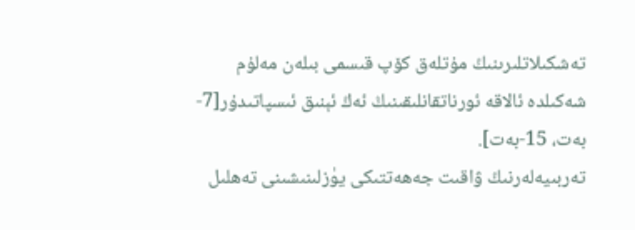تەشكىلاتلىرىنىڭ مۇتلەق كۆپ قىسمى بىلەن مەلۇم شەكىلدە ئالاقە ئورناتقانلىقىنىڭ ئەڭ ئېنىق ئىسپاتىدۇر[7-بەت، 15-بەت].
تەربىيەلەرنىڭ ۋاقىت جەھەتتىكى يۈزلىنىشىنى تەھلىل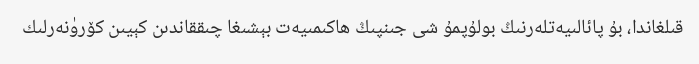قىلغاندا، بۇ پائالىيەتلەرنىڭ بولۇپمۇ شى جىنپىڭ ھاكىمىيەت بېشىغا چىققاندىن كېيىن كۆرۈنەرلىك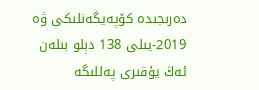دەرىجىدە كۆپەيگەنلىكى ۋە 2019-يىلى 138 دېلو بىلەن ئەڭ يۇقىرى پەللىگە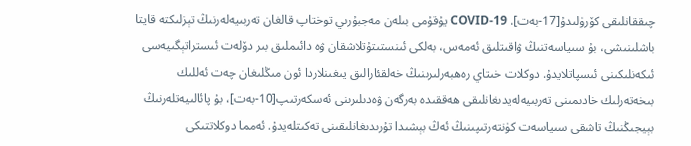چىققانلىقى كۆرۈلىدۇ[17-بەت]. COVID-19 يۇقۇمى بىلەن مەجبۇرىي توختاپ قالغان تەربىيەلەرنىڭ تېزلىكتە قايتا باشلىنىشى، بۇ سىياسەتنىڭ ۋاقىتلىق ئەمەس، بەلكى ئىنستىتۇتلاشقان ۋە دائىملىق بىر دۆلەت ئىستراتېگىيەسى ئىكەنلىكىنى ئىسپاتلايدۇ. دوكلات خىتاي رەھبەرلىرىنىڭ خەلقئارالىق يىغىنلاردا ئون مىڭلىغان چەت ئەللىك بىخەتەرلىك خادىمىنى تەربىيەلەيدىغانلىقى ھەققىدە بەرگەن ۋەدىلىرىنى ئەسكەرتىپ[10-بەت]، بۇ پائالىيەتلەرنىڭ بېيجىڭنىڭ تاشقى سىياسەت كۈنتەرتىپىنىڭ ئەڭ بېشىدا تۇرىدىغانلىقىنى تەكىتلەيدۇ. ئەمما دوكلاتتىكى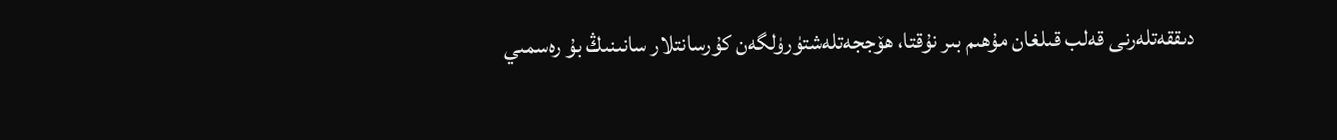دىققەتلەرنى قەلب قىلغان مۇھىم بىر نۇقتا، ھۆججەتلەشتۈرۈلگەن كۇرسانتلار سانىنىڭ بۇ رەسمىي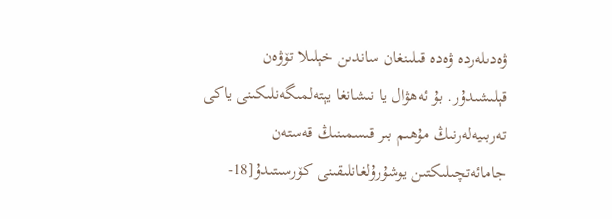ۋەدىلەردە ۋەدە قىلىنغان ساندىن خېلىلا تۆۋەن قېلىشىدۇر. بۇ ئەھۋال يا نىشانغا يېتەلمىگەنلىكىنى ياكى تەربىيەلەرنىڭ مۇھىم بىر قىسمىنىڭ قەستەن جامائەتچىلىكتىن يوشۇرۇلغانلىقىنى كۆرسىتىدۇ[18-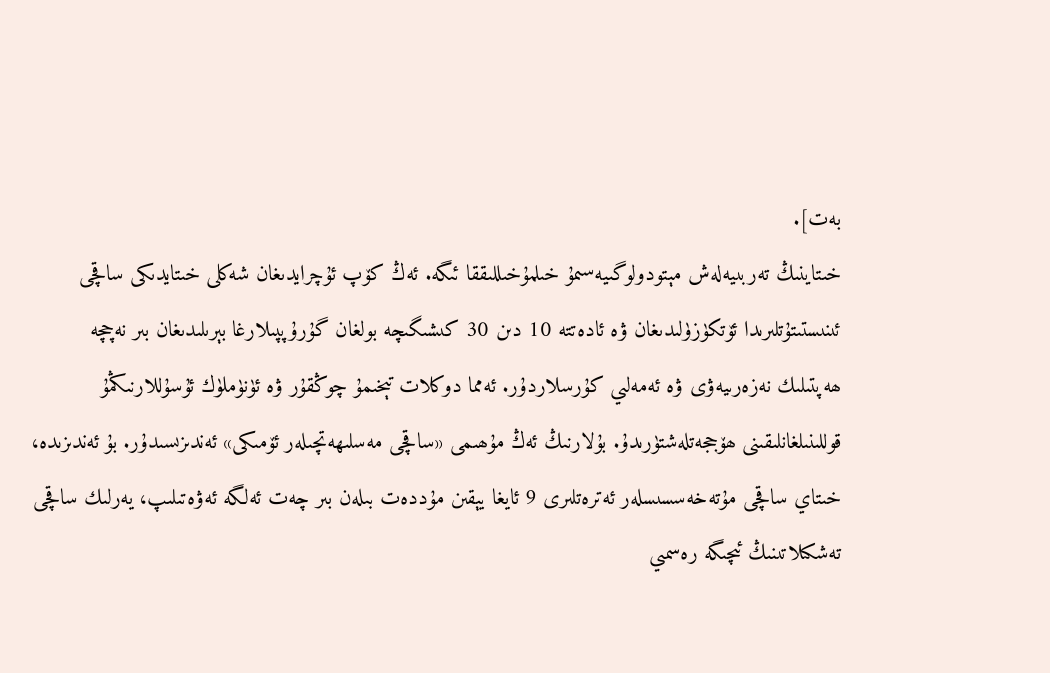بەت].
خىتاينىڭ تەربىيەلەش مېتودولوگىيەسىمۇ خىلمۇخىللىققا ئىگە. ئەڭ كۆپ ئۇچرايدىغان شەكلى خىتايدىكى ساقچى ئىنىستىتۇتلىرىدا ئۆتكۈزۈلىدىغان ۋە ئادەتتە 10 دىن 30 كىشىگىچە بولغان گۇرۇپپىلارغا بېرىلىدىغان بىر نەچچە ھەپتىلىك نەزەرىيەۋى ۋە ئەمەلىي كۇرسلاردۇر. ئەمما دوكلات تېخىمۇ چوڭقۇر ۋە ئۈنۈملۈك ئۇسۇللارنىڭمۇ قوللىنىلغانلىقىنى ھۆججەتلەشتۈرىدۇ. بۇلارنىڭ ئەڭ مۇھىمى «ساقچى مەسلىھەتچىلەر ئۆمىكى» ئەندىزىسىدۇر. بۇ ئەندىزىدە، خىتاي ساقچى مۇتەخەسسىسلەر ئەترەتلىرى 9 ئايغا يېقىن مۇددەت بىلەن بىر چەت ئەلگە ئەۋەتىلىپ، يەرلىك ساقچى تەشكىلاتىنىڭ ئىچىگە رەسمىي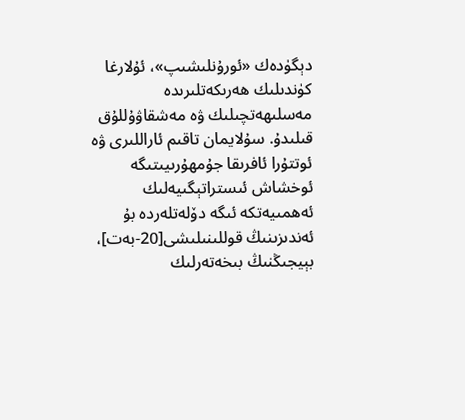دېگۈدەك «ئورۇنلىشىپ»، ئۇلارغا كۈندىلىك ھەرىكەتلىرىدە مەسلىھەتچىلىك ۋە مەشقاۋۇللۇق قىلىدۇ. سۇلايمان تاقىم ئاراللىرى ۋە ئوتتۇرا ئافرىقا جۇمھۇرىيىتىگە ئوخشاش ئىستراتېگىيەلىك ئەھمىيەتكە ئىگە دۆلەتلەردە بۇ ئەندىزىنىڭ قوللىنىلىشى[20-بەت]، بېيجىڭنىڭ بىخەتەرلىك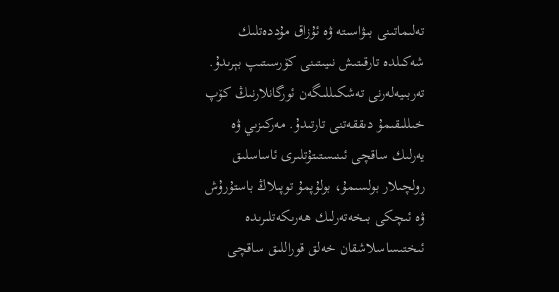تەلىماتىنى بىۋاسىتە ۋە ئۇزاق مۇددەتلىك شەكىلدە تارقىتىش نىيىتىنى كۆرسىتىپ بېرىدۇ.
تەربىيەلەرنى تەشكىللىگەن ئورگانلارنىڭ كۆپ خىللىقىمۇ دىققەتنى تارتىدۇ. مەركىزىي ۋە يەرلىك ساقچى ئىنىستىتۇتلىرى ئاساسلىق رولچىلار بولسىمۇ، بولۇپمۇ توپىلاڭ باستۇرۇش ۋە ئىچكى بىخەتەرلىك ھەرىكەتلىرىدە ئىختىساسلاشقان خەلق قوراللىق ساقچى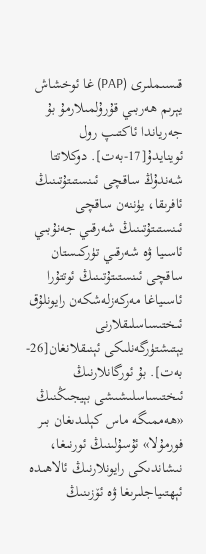قىسىملىرى (PAP) غا ئوخشاش يېرىم ھەربىي قۇرۇلمىلارمۇ بۇ جەرياندا ئاكتىپ رول ئوينايدۇ[17-بەت]. دوكلاتتا شەندۇڭ ساقچى ئىنستىتۇتىنىڭ ئافرىقا، يۈننەن ساقچى ئىنستىتۇتىنىڭ شەرقىي جەنۇبىي ئاسىيا ۋە شەرقىي تۈركىستان ساقچى ئىنستىتۇتىنىڭ ئوتتۇرا ئاسىياغا مەركەزلەشكەن رايونلۇق ئىختىساسلىقلارنى يېتىشتۈرگەنلىكى ئېنىقلانغان[26-بەت]. بۇ ئورگانلارنىڭ ئىختىساسلىشىشى بېيجىڭنىڭ «ھەممىگە ماس كېلىدىغان بىر فورمۇلا» ئۇسۇلىنىڭ ئورنىغا، نىشاندىكى رايونلارنىڭ ئالاھىدە ئېھتىياجلىرىغا ۋە ئۆزىنىڭ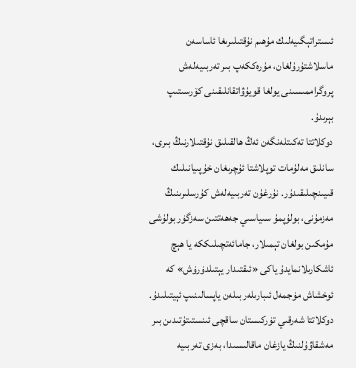ئىستراتېگىيەلىك مۇھىم نۇقتىلىرىغا ئاساسەن ماسلاشتۇرۇلغان، مۇرەككەپ بىر تەربىيەلەش پروگراممىسىنى يولغا قويۇۋاتقانلىقىنى كۆرسىتىپ بېرىدۇ.
دوكلاتتا تەكىتلەنگەن ئەڭ ھالقىلىق نۇقتىلارنىڭ بىرى، سانلىق مەلۇمات توپلاشتا ئۇچرىغان خۇپىيانىلىك قىيىنچىلىقىدۇر. نۇرغۇن تەربىيەلەش كۇرسلىرىنىڭ مەزمۇنى، بولۇپمۇ سىياسىي جەھەتتىن سەزگۈر بولۇشى مۇمكىن بولغان تېمىلار، جامائەتچىلىككە يا ھېچ ئاشكارىلانمايدۇ ياكى «ئىقتىدار يېتىلدۈرۈش» كە ئوخشاش مۈجمەل ئىبارىلەر بىلەن ياپسالىنىپ ئېيتىلىدۇ. دوكلاتتا شەرقىي تۈركىستان ساقچى ئىنستىتۇتىدىن بىر مەشقاۋۇلنىڭ يازغان ماقالىسىدا، بەزى تەربىيە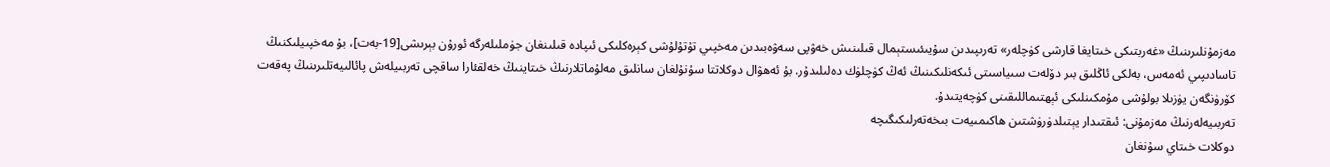مەزمۇنلىرىنىڭ «غەربتىكى خىتايغا قارشى كۈچلەر» تەرىپىدىن سۇيىئىستېمال قىلىنىش خەۋپى سەۋەبىدىن مەخپىي تۇتۇلۇشى كېرەكلىكى ئىپادە قىلىنغان جۈملىلەرگە ئورۇن بېرىشى[19-بەت]، بۇ مەخپىيلىكنىڭ تاسادىپىي ئەمەس، بەلكى ئاڭلىق بىر دۆلەت سىياسىتى ئىكەنلىكىنىڭ ئەڭ كۈچلۈك دەلىلىدۇر. بۇ ئەھۋال دوكلاتتا سۇنۇلغان سانلىق مەلۇماتلارنىڭ خىتاينىڭ خەلقئارا ساقچى تەربىيلەش پائالىيەتلىرىنىڭ پەقەت كۆرۈنگەن يۈزىلا بولۇشى مۇمكىنلىكى ئېھتىماللىقىنى كۈچەيتىدۇ.
تەربىيەلەرنىڭ مەزمۇنى: ئىقتىدار يېتىلدۈرۈشتىن ھاكىمىيەت بىخەتەرلىكىگىچە
دوكلات خىتاي سۇنغان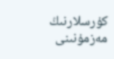كۇرسلارنىڭ مەزمۇنىنى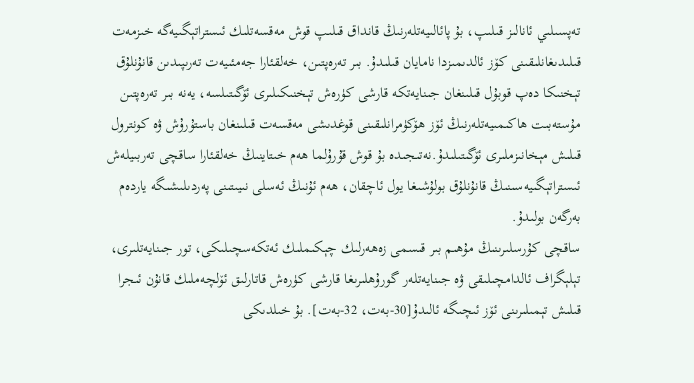تەپسىلىي ئانالىز قىلىپ، بۇ پائالىيەتلەرنىڭ قانداق قىلىپ قوش مەقسەتلىك ئىستراتېگىيەگە خىزمەت قىلىدىغانلىقىنى كۆز ئالدىمىزدا نامايان قىلىدۇ. بىر تەرەپتىن، خەلقئارا جەمئىيەت تەرىپىدىن قانۇنلۇق تېخنىكا دەپ قوبۇل قىلىنغان جىنايەتكە قارشى كۈرەش تېخنىكىلىرى ئۆگىتىلسە، يەنە بىر تەرەپتىن مۇستەبىت ھاكىمىيەتلەرنىڭ ئۆز ھۆكۈمرانلىقىنى قوغدىشى مەقسەت قىلىنغان باستۇرۇش ۋە كونترول قىلىش مېخانىزملىرى ئۆگىتىلىدۇ.نەتىجىدە بۇ قوش قۇرۇلما ھەم خىتاينىڭ خەلقئارا ساقچى تەربىيلەش ئىستراتېگىيەسىنىڭ قانۇنلۇق بولۇشىغا يول ئاچقان، ھەم ئۇنىڭ ئەسلى نىيىتىنى پەردىلىشىگە ياردەم بەرگەن بولىدۇ.
ساقچى كۇرسلىرىنىڭ مۇھىم بىر قىسمى زەھەرلىك چېكىملىك ئەتكەسچىلىكى، تور جىنايەتلىرى، تېلېگراف ئالدامچىلىقى ۋە جىنايەتلەر گورۇھلىرىغا قارشى كۈرەش قاتارلىق ئۆلچەملىك قانۇن ئىجرا قىلىش تېمىلىرىنى ئۆز ئىچىگە ئالىدۇ[30-بەت، 32-بەت]. بۇ خىلدىكى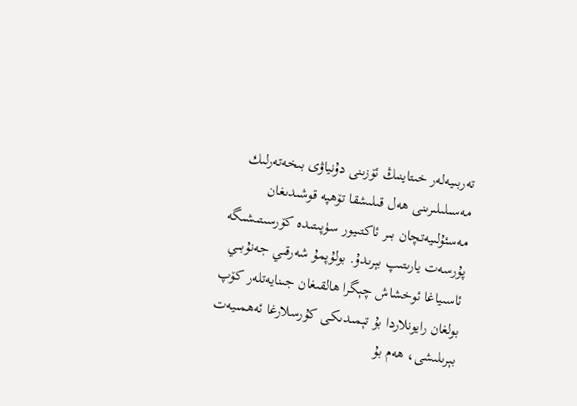تەربىيەلەر خىتاينىڭ ئۆزىنى دۇنياۋى بىخەتەرلىك مەسىلىلىرىنى ھەل قىلىشقا تۆھپە قوشىدىغان مەسئۇلىيەتچان بىر ئاكتىيور سۈپىتىدە كۆرسىتىشىگە پۇرسەت يارىتىپ بېرىدۇ. بولۇپمۇ شەرقىي جەنۇبىي ئاسىياغا ئوخشاش چېگرا ھالقىغان جىنايەتلەر كۆپ بولغان رايونلاردا بۇ تېمىدىكى كۇرسلارغا ئەھمىيەت بېرىلىشى، ھەم بۇ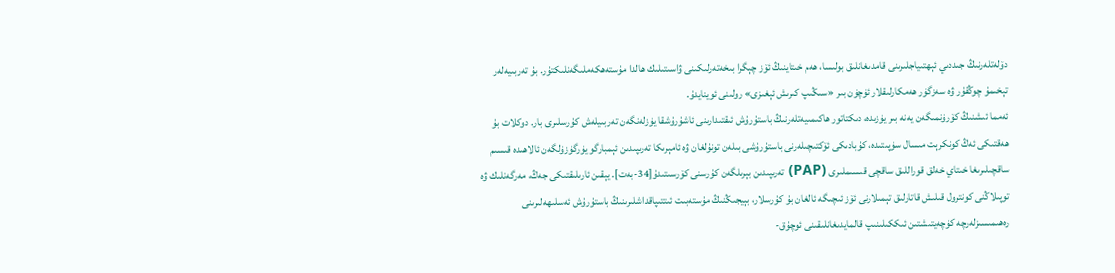دۆلەتلەرنىڭ جىددىي ئېھتىياجلىرىنى قامدىغانلىق بولىسا، ھەم خىتاينىڭ ئۆز چېگرا بىخەتەرلىكىنى ۋاسىتىلىك ھالدا مۇستەھكەملىگەنلىكتۇر. بۇ تەربىيەلەر تېخىمۇ چوڭقۇر ۋە سەزگۈر ھەمكارلىقلار ئۈچۈن بىر «سىڭىپ كىرىش ئېغىزى» رولىنى ئوينايدۇ.
ئەمما ئىشنىڭ كۆرۈنمىگەن يەنە بىر يۈزىدە، دىكتاتور ھاكىمىيەتلەرنىڭ باستۇرۇش ئىقتىدارىنى ئاشۇرۇشقا يۈزلەنگەن تەربىيلەش كۇرسلىرى بار. دوكلات بۇ ھەقتىكى ئەڭ كونكرېت مىسال سۈپىتىدە، كۇبادىكى ئۆكتىچىلەرنى باستۇرۇشى بىلەن تونۇلغان ۋە ئامېرىكا تەرىپىدىن ئېمبارگو يۈرگۈزۈلگەن ئالاھىدە قىسىم ساقچىلىرىغا خىتاي خەلق قوراللىق ساقچى قىسىملىرى (PAP) تەرىپىدىن بېرىلگەن كۇرسنى كۆرسىتىدۇ[34-بەت]. يېقىن ئارىلىقتىكى جەڭ، مەرگەنلىك ۋە توپىلاڭنى كونترول قىلىش قاتارلىق تېمىلارنى ئۆز ئىچىگە ئالغان بۇ كۇرسلار، بېيجىڭنىڭ مۇستەبىت ئىتتىپاقداشلىرىنىڭ باستۇرۇش ئەسلىھەلىرىنى رەھىمىسىزلەرچە كۈچەيتىشتىن ئىككىلىنىپ قالمايدىغانلىقىنى ئوچۇق-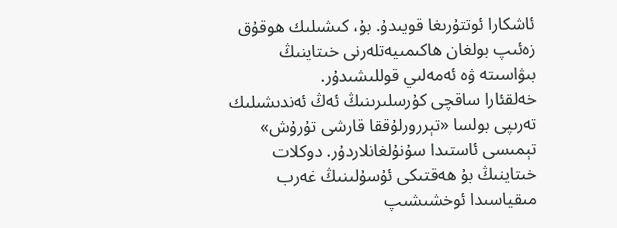ئاشكارا ئوتتۇرىغا قويىدۇ. بۇ، كىشىلىك ھوقۇق زەئىپ بولغان ھاكىمىيەتلەرنى خىتاينىڭ بىۋاسىتە ۋە ئەمەلىي قوللىشىدۇر.
خەلقئارا ساقچى كۇرسلىرىنىڭ ئەڭ ئەندىشىلىك تەرىپى بولسا «تېررورلۇققا قارشى تۇرۇش» تېمىسى ئاستىدا سۇنۇلغانلاردۇر. دوكلات خىتاينىڭ بۇ ھەقتىكى ئۇسۇلىنىڭ غەرب مىقياسىدا ئوخشىشىپ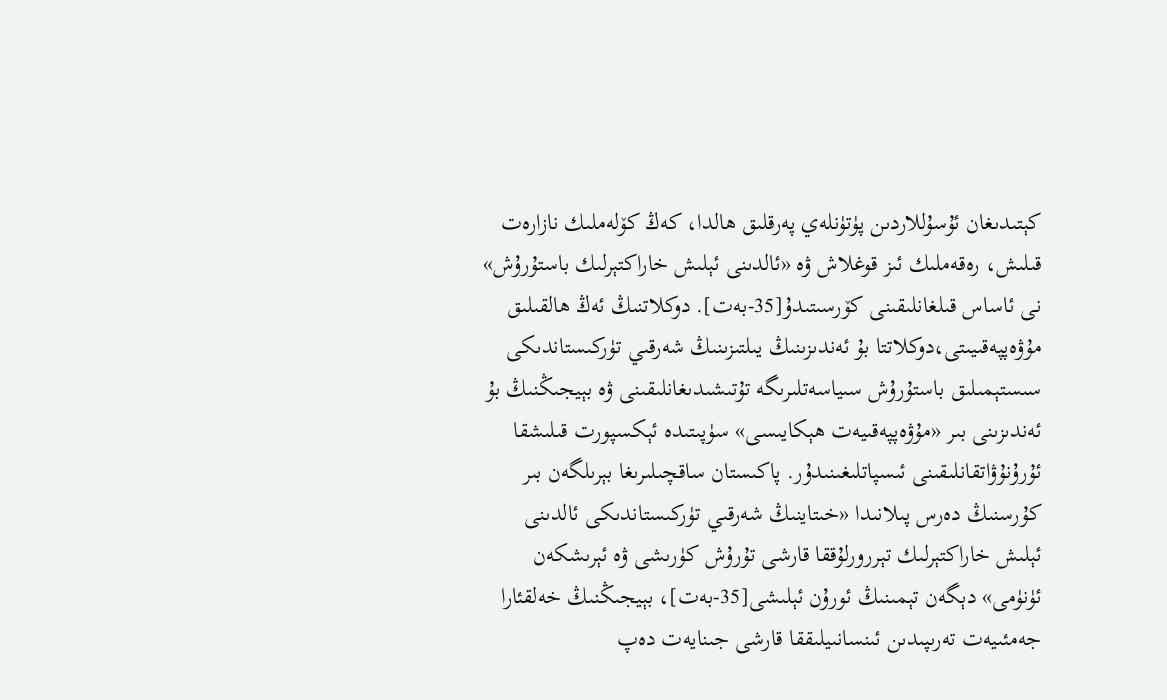كېتىدىغان ئۇسۇللاردىن پۈتۈنلەي پەرقلىق ھالدا، كەڭ كۆلەملىك نازارەت قىلىش، رەقەملىك ئىز قوغلاش ۋە «ئالدىنى ئېلىش خاراكتېرلىك باستۇرۇش» نى ئاساس قىلغانلىقىنى كۆرسىتىدۇ[35-بەت]. دوكلاتنىڭ ئەڭ ھالقىلىق مۇۋەپپەقىيىتى،دوكلاتتا بۇ ئەندىزىنىڭ يىلتىزىنىڭ شەرقىي تۈركىستاندىكى سىستېمىلىق باستۇرۇش سىياسەتلىرىگە تۇتىشىدىغانلىقىنى ۋە بېيجىڭنىڭ بۇ ئەندىزىنى بىر «مۇۋەپپەقىيەت ھېكايىسى» سۈپىتىدە ئېكسپورت قىلىشقا ئۇرۇنۇۋاتقانلىقىنى ئىسپاتلىغىنىدۇر. پاكىستان ساقچىلىرىغا بېرىلگەن بىر كۇرسنىڭ دەرس پىلانىدا «خىتاينىڭ شەرقىي تۈركىستاندىكى ئالدىنى ئېلىش خاراكتېرلىك تېررورلۇققا قارشى تۇرۇش كۈرىشى ۋە ئېرىشكەن ئۈنۈمى» دېگەن تېمىنىڭ ئورۇن ئېلىشى[35-بەت]، بېيجىڭنىڭ خەلقئارا جەمئىيەت تەرىپىدىن ئىنسانىيلىققا قارشى جىنايەت دەپ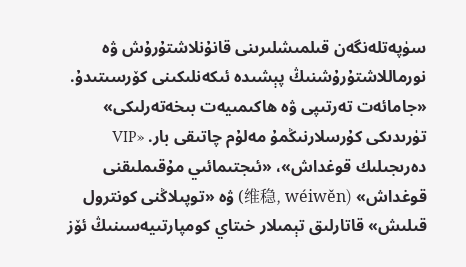سۈپەتلەنگەن قىلمىشلىرىنى قانۇنلاشتۇرۇش ۋە نورماللاشتۇرۇشنىڭ پېشىدە ئىكەنلىكىنى كۆرسىتىدۇ.
«جامائەت تەرتىپى ۋە ھاكىمىيەت بىخەتەرلىكى» تۈرىدىكى كۇرسلارنىڭمۇ مەلۇم چاتىقى بار. «VIP دەرىجىلىك قوغداش»، «ئىجتىمائىي مۇقىملىقنى قوغداش» (维稳, wéiwěn) ۋە «توپىلاڭنى كونترول قىلىش» قاتارلىق تېمىلار خىتاي كومپارتىيەسىنىڭ ئۆز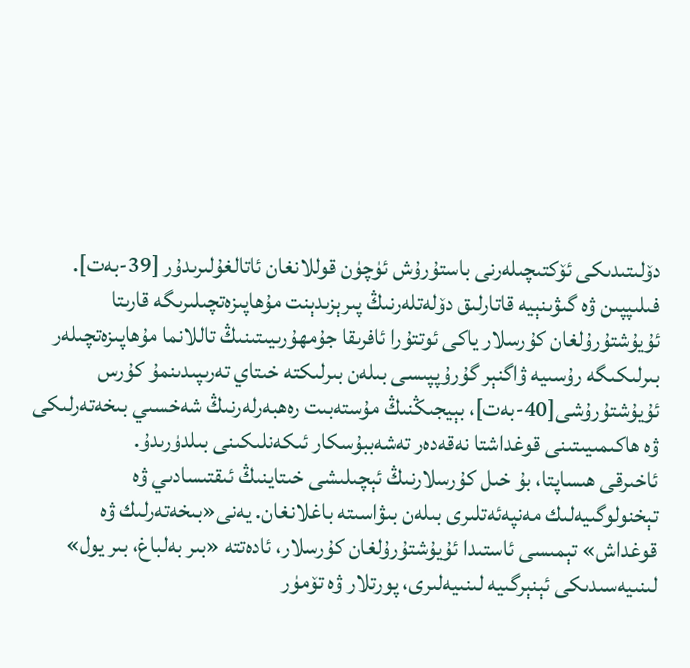دۆلىتىدىكى ئۆكتىچىلەرنى باستۇرۇش ئۈچۈن قوللانغان ئاتالغۇلىرىدۇر [39-بەت]. فىلىپپىن ۋە گىۋىنېيە قاتارلىق دۆلەتلەرنىڭ پىرېزىدېنت مۇھاپىزەتچىلىرىگە قارىتا ئۇيۇشتۇرۇلغان كۇرسلار ياكى ئوتتۇرا ئافرىقا جۇمھۇرىيىتىنىڭ تاللانما مۇھاپىزەتچىلەر بىرلىكىگە رۇسىيە ۋاگنېر گۇرۇپپىسى بىلەن بىرلىكتە خىتاي تەرىپىدىنمۇ كۇرس ئۇيۇشتۇرۇشى[40-بەت]، بېيجىڭنىڭ مۇستەبىت رەھبەرلەرنىڭ شەخسىي بىخەتەرلىكى ۋە ھاكىمىيىتىنى قوغداشتا نەقەدەر تەشەببۇسكار ئىكەنلىكىنى بىلدۈرىدۇ.
ئاخىرقى ھىساپتا، بۇ خىل كۇرسلارنىڭ ئېچىلىشى خىتاينىڭ ئىقتىسادىي ۋە تېخنولوگىيەلىك مەنپەئەتلىرى بىلەن بىۋاسىتە باغلانغان. يەنى«بىخەتەرلىك ۋە قوغداش» تېمىسى ئاستىدا ئۇيۇشتۇرۇلغان كۇرسلار، ئادەتتە «بىر بەلباغ، بىر يول» لىنىيەسىدىكى ئېنېرگىيە لىنىيەلىرى، پورتلار ۋە تۆمۈر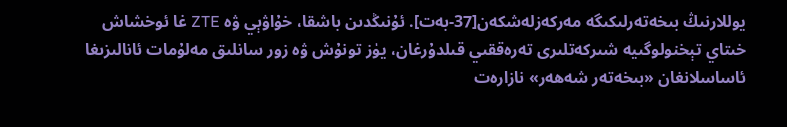يوللارنىڭ بىخەتەرلىكىگە مەركەزلەشكەن[37-بەت]. ئۇنىڭدىن باشقا، خۇاۋېي ۋە ZTE غا ئوخشاش خىتاي تېخنولوگىيە شىركەتلىرى تەرەققىي قىلدۇرغان، يۈز تونۇش ۋە زور سانلىق مەلۇمات ئانالىزىغا ئاساسلانغان «بىخەتەر شەھەر» نازارەت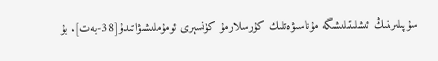سۇپىلىرىنىڭ ئىشلىتىلىشىگە مۇناسىۋەتلىك كۇرسلارمۇ كۈنسېرى ئومۇملىشىۋاتىدۇ[38-بەت]. بۇ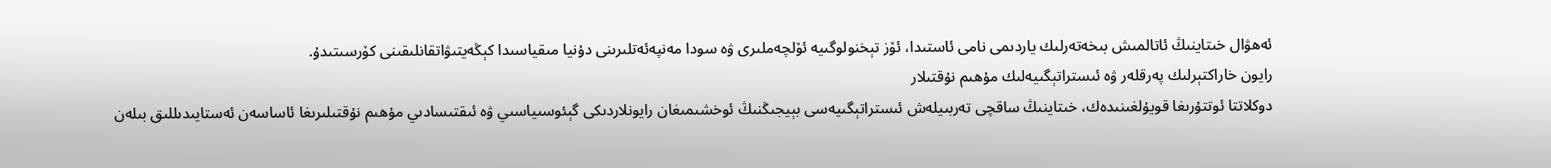ئەھۋال خىتاينىڭ ئاتالمىش بىخەتەرلىك ياردىمى نامى ئاستىدا، ئۆز تېخنولوگىيە ئۆلچەملىرى ۋە سودا مەنپەئەتلىرىنى دۇنيا مىقياسىدا كېڭەيتىۋاتقانلىقىنى كۆرسىتىدۇ.
رايون خاراكتېرلىك پەرقلەر ۋە ئىستراتېگىيەلىك مۇھىم نۇقتىلار
دوكلاتتا ئوتتۇرىغا قويۇلغىنىدەك، خىتاينىڭ ساقچى تەربىيلەش ئىستراتېگىيەسى بېيجىڭنىڭ ئوخشىمىغان رايونلاردىكى گېئوسىياسىي ۋە ئىقتىسادىي مۇھىم نۇقتىلىرىغا ئاساسەن ئەستايىدىللىق بىلەن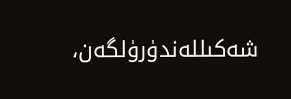شەكىللەندۈرۈلگەن،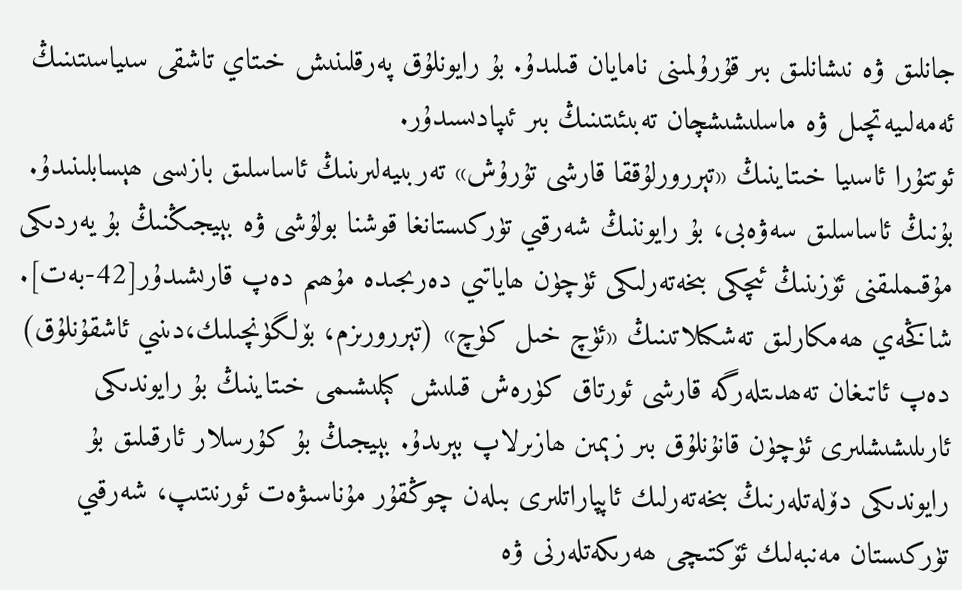جانلىق ۋە نىشانلىق بىر قۇرۇلمىنى نامايان قىلىدۇ. بۇ رايونلۇق پەرقلىنىش خىتاي تاشقى سىياسىتىنىڭ ئەمەلىيەتچىل ۋە ماسلىشىشچان تەبىئىتىنىڭ بىر ئىپادىسىدۇر.
ئوتتۇرا ئاسىيا خىتاينىڭ «تېررورلۇققا قارشى تۇرۇش» تەربىيەلىرىنىڭ ئاساسلىق بازىسى ھېسابلىنىدۇ. بۇنىڭ ئاساسلىق سەۋەبى، بۇ رايوننىڭ شەرقىي تۈركىستانغا قوشنا بولۇشى ۋە بېيجىڭنىڭ بۇ يەردىكى مۇقىملىقنى ئۆزىنىڭ ئىچكى بىخەتەرلىكى ئۈچۈن ھاياتىي دەرىجىدە مۇھىم دەپ قارىشىدۇر[42-بەت]. شاڭخەي ھەمكارلىق تەشكىلاتىنىڭ «ئۈچ خىل كۈچ» (تېررورىزم، بۆلگۈنچىلىك،دىنىي ئاشقۇنلۇق) دەپ ئاتىغان تەھدىتلەرگە قارشى ئورتاق كۈرەش قىلىش كېلىشىمى خىتاينىڭ بۇ رايوندىكى ئارىلىشىشلىرى ئۈچۈن قانۇنلۇق بىر زېمىن ھازىرلاپ بېرىدۇ. بېيجىڭ بۇ كۇرسلار ئارقىلىق بۇ رايوندىكى دۆلەتلەرنىڭ بىخەتەرلىك ئاپپاراتلىرى بىلەن چوڭقۇر مۇناسىۋەت ئورنىتىپ، شەرقىي تۈركىستان مەنبەلىك ئۆكتىچى ھەرىكەتلەرنى ۋە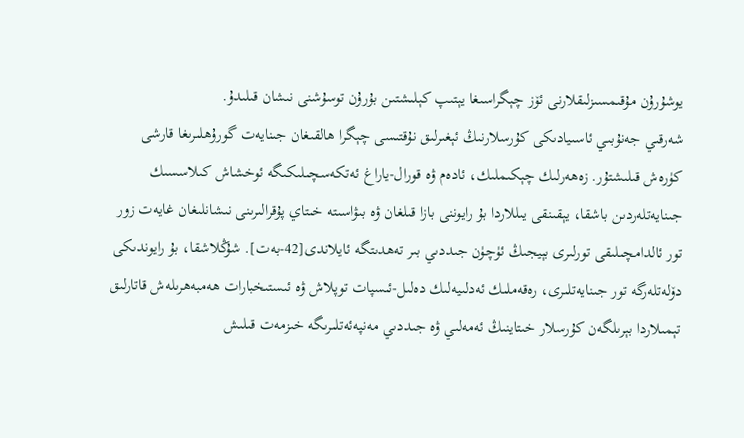يوشۇرۇن مۇقىمسىزلىقلارنى ئۆز چېگراسىغا يېتىپ كېلىشتىن بۇرۇن توسۇشنى نىشان قىلىدۇ.
شەرقىي جەنۇبىي ئاسىيادىكى كۇرسلارنىڭ ئېغىرلىق نۇقتىسى چېگرا ھالقىغان جىنايەت گورۇھلىرىغا قارشى كۈرەش قىلىشتۇر. زەھەرلىك چېكىملىك، ئادەم ۋە قورال-ياراغ ئەتكەسچىلىكىگە ئوخشاش كىلاسسىك جىنايەتلەردىن باشقا، يېقىنقى يىللاردا بۇ رايوننى بازا قىلغان ۋە بىۋاسىتە خىتاي پۇقرالىرىنى نىشانلىغان غايەت زور تور ئالدامچىلىقى تورلىرى بېيجىڭ ئۈچۈن جىددىي بىر تەھدىتگە ئايلاندى[42-بەت]. شۇڭلاشقا، بۇ رايوندىكى دۆلەتلەرگە تور جىنايەتلىرى، رەقەملىك ئەدلىيەلىك دەلىل-ئىسپات توپلاش ۋە ئىستىخبارات ھەمبەھرىلەش قاتارلىق تېمىلاردا بېرىلگەن كۇرسلار خىتاينىڭ ئەمەلىي ۋە جىددىي مەنپەئەتلىرىگە خىزمەت قىلىش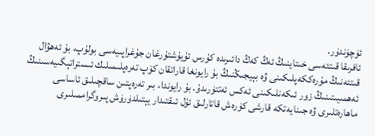ئۈچۈندۈر.
ئافرىقا قىتئەسى خىتاينىڭ ئەڭ كەڭ دائىرىدە كۇرس ئۇيۇشتۇرغان جۇغراپىيەسى بولۇپ، بۇ ئەھۋال قىتئەنىڭ مۇرەككەپلىكىنى ۋە بېيجىڭنىڭ بۇ رايونغا قاراتقان كۆپ تەرەپلىمىلىك ئىستراتېگىيەسىنىڭ ئەھمىيىتىنىڭ زور ئىكەنلىكىنى ئەكس ئەتتۈرىدۇ. بۇ رايوندا، بىر تەرەپتىن ساقچىلىق ئاساسى ماھارەتلىرى ۋە جىنايەتكە قارشى كۈرەش قاتارلىق ئۇل ئىقتىدار يېتىلدۈرۈش پىروگراممىلىرى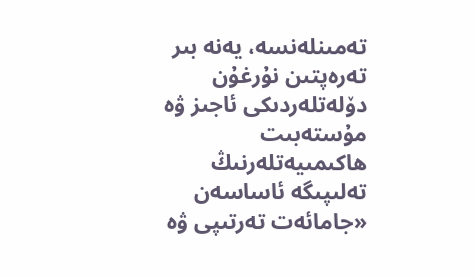تەمىنلەنسە، يەنە بىر تەرەپتىن نۇرغۇن دۆلەتلەردىكى ئاجىز ۋە مۇستەبىت ھاكىمىيەتلەرنىڭ تەلىپىگە ئاساسەن «جامائەت تەرتىپى ۋە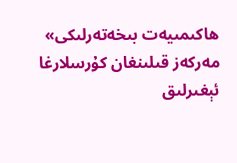ھاكىمىيەت بىخەتەرلىكى» مەركەز قىلىنغان كۇرسلارغا ئېغىرلىق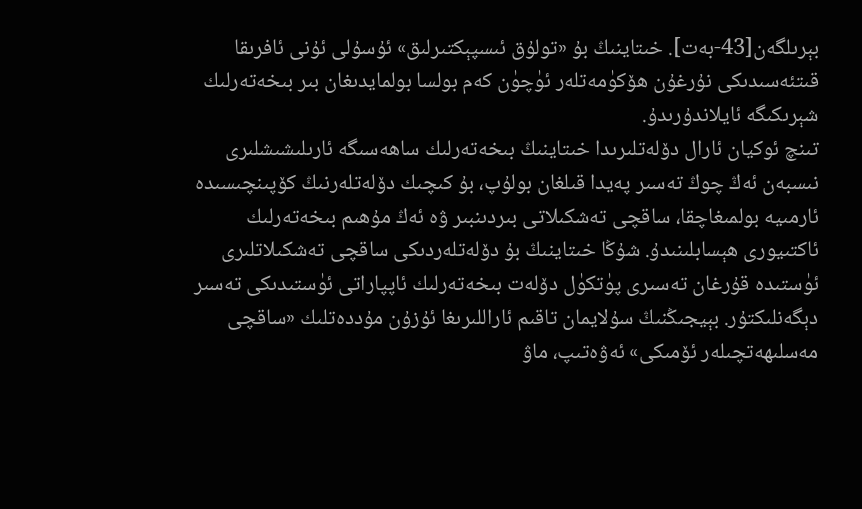بېرىلگەن[43-بەت]. خىتاينىڭ بۇ «تولۇق ئىسپېكتىرلىق» ئۇسۇلى ئۇنى ئافرىقا قىتئەسىدىكى نۇرغۇن ھۆكۈمەتلەر ئۈچۈن كەم بولسا بولمايدىغان بىر بىخەتەرلىك شېرىكىگە ئايلاندۇرىدۇ.
تىنچ ئوكيان ئارال دۆلەتلىرىدا خىتاينىڭ بىخەتەرلىك ساھەسىگە ئارىلىشىشلىرى نىسبەن ئەڭ چوڭ تەسىر پەيدا قىلغان بولۇپ، بۇ كىچىك دۆلەتلەرنىڭ كۆپىنچىسىدە ئارمىيە بولمىغاچقا، ساقچى تەشكىلاتى بىردىنبىر ۋە ئەڭ مۇھىم بىخەتەرلىك ئاكتىيورى ھېسابلىنىدۇ. شۇڭا خىتاينىڭ بۇ دۆلەتلەردىكى ساقچى تەشكىلاتلىرى ئۈستىدە قۇرغان تەسىرى پۈتكۈل دۆلەت بىخەتەرلىك ئاپپاراتى ئۈستىدىكى تەسىر دېگەنلىكتۇر. بېيجىڭنىڭ سۇلايمان تاقىم ئاراللىرىغا ئۇزۇن مۇددەتلىك «ساقچى مەسلىھەتچىلەر ئۆمىكى» ئەۋەتىپ، ماۋ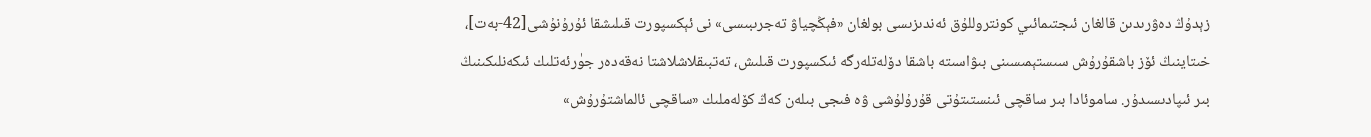زېدۇڭ دەۋرىدىن قالغان ئىجتىمائىي كونتروللۇق ئەندىزىسى بولغان «فېڭچياۋ تەجرىبىسى» نى ئېكسپورت قىلىشقا ئۇرۇنۇشى[42-بەت]، خىتاينىڭ ئۆز باشقۇرۇش سىستېمىسىنى بىۋاسىتە باشقا دۆلەتلەرگە ئىكسپورت قىلىش، تەتبىقلاشلاشتا نەقەدەر جۈرئەتلىك ئىكەنلىكىنىڭ بىر ئىپادىسىدۇر. ساموئادا بىر ساقچى ئىنستىتۇتى قۇرۇلۇشى ۋە فىجى بىلەن كەڭ كۆلەملىك «ساقچى ئالماشتۇرۇش»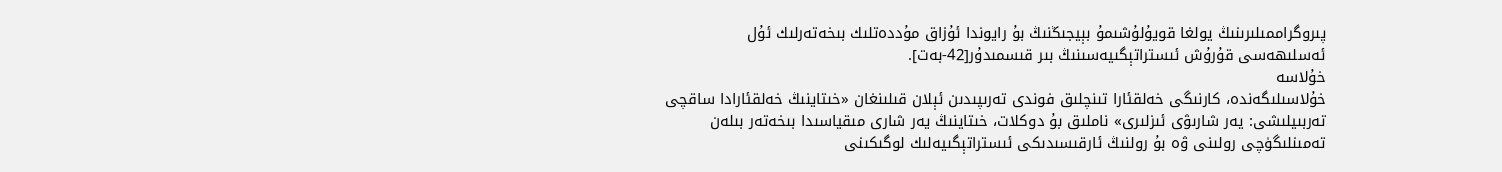پىروگراممىلىرىنىڭ يولغا قويۇلۇشىمۇ بېيجىڭنىڭ بۇ رايوندا ئۇزاق مۇددەتلىك بىخەتەرلىك ئۇل ئەسلىھەسى قۇرۇش ئىستراتېگىيەسىنىڭ بىر قىسمىدۇر[42-بەت].
خۇلاسە
خۇلاسىلىگەندە، كارنىگى خەلقئارا تىنچلىق فوندى تەرىپىدىن ئېلان قىلىنغان «خىتاينىڭ خەلقئارادا ساقچى تەربىيلىشى: يەر شارىۋى ئىزلىرى» ناملىق بۇ دوكلات، خىتاينىڭ يەر شارى مىقياسىدا بىخەتەر بىلەن تەمىنلىگۈچى رولىنى ۋە بۇ رولنىڭ ئارقىسىدىكى ئىستراتېگىيەلىك لوگىكىنى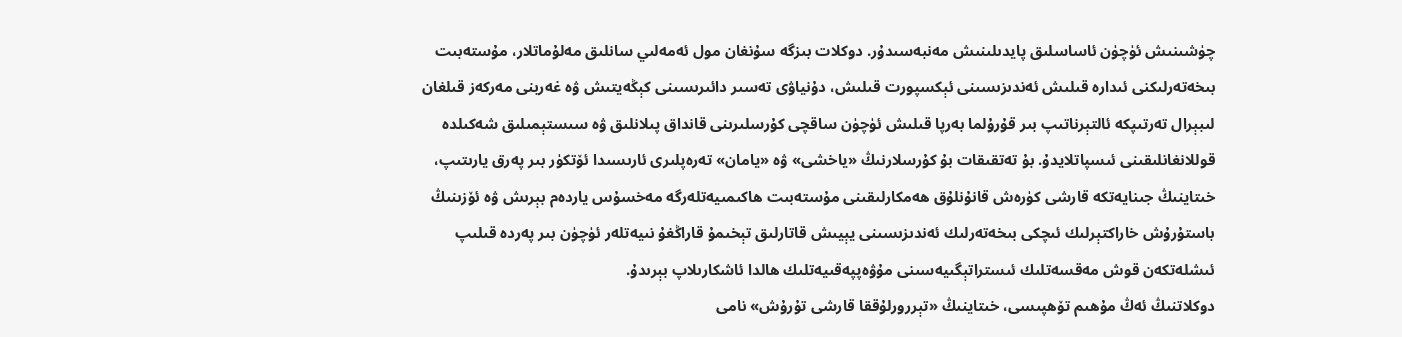چۈشىنىش ئۈچۈن ئاساسلىق پايدىلىنىش مەنبەسىدۇر. دوكلات بىزگە سۇنغان مول ئەمەلىي سانلىق مەلۇماتلار، مۇستەبىت بىخەتەرلىكنى ئىدارە قىلىش ئەندىزىسىنى ئېكسپورت قىلىش، دۇنياۋى تەسىر دائىرىسىنى كېڭەيتىش ۋە غەربنى مەركەز قىلغان لىبېرال تەرتىپكە ئالتېرناتىپ بىر قۇرۇلما بەرپا قىلىش ئۈچۈن ساقچى كۇرسلىرىنى قانداق پىلانلىق ۋە سىستېمىلىق شەكىلدە قوللانغانلىقىنى ئىسپاتلايدۇ. بۇ تەتقىقات بۇ كۇرسلارنىڭ «ياخشى» ۋە «يامان» تەرەپلىرى ئارىسىدا ئۆتكۈر بىر پەرق يارىتىپ، خىتاينىڭ جىنايەتكە قارشى كۈرەش قانۇنلۇق ھەمكارلىقىنى مۇستەبىت ھاكىمىيەتلەرگە مەخسۇس ياردەم بېرىش ۋە ئۆزىنىڭ باستۇرۇش خاراكتېرلىك ئىچكى بىخەتەرلىك ئەندىزىسىنى يېيىش قاتارلىق تېخىمۇ قاراڭغۇ نىيەتلەر ئۈچۈن بىر پەردە قىلىپ ئىشلەتكەن قوش مەقسەتلىك ئىستراتېگىيەسىنى مۇۋەپپەقىيەتلىك ھالدا ئاشكارىلاپ بېرىدۇ.
دوكلاتنىڭ ئەڭ مۇھىم تۆھپىسى، خىتاينىڭ «تېررورلۇققا قارشى تۇرۇش» نامى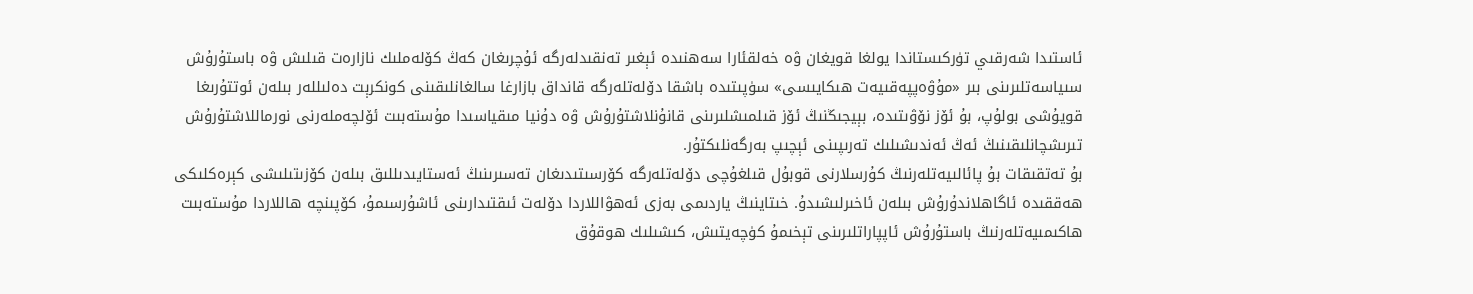ئاستىدا شەرقىي تۈركىستاندا يولغا قويغان ۋە خەلقئارا سەھنىدە ئېغىر تەنقىدلەرگە ئۇچرىغان كەڭ كۆلەملىك نازارەت قىلىش ۋە باستۇرۇش سىياسەتلىرىنى بىر «مۇۋەپپەقىيەت ھىكايىسى» سۈپىتىدە باشقا دۆلەتلەرگە قانداق بازارغا سالغانلىقىنى كونكرېت دەلىللەر بىلەن ئوتتۇرىغا قويۇشى بولۇپ، بۇ ئۆز نۆۋىتىدە، بېيجىڭنىڭ ئۆز قىلمىشلىرىنى قانۇنلاشتۇرۇش ۋە دۇنيا مىقياسىدا مۇستەبىت ئۆلچەملەرنى نورماللاشتۇرۇش تىرىشچانلىقىنىڭ ئەڭ ئەندىشىلىك تەرىپىنى ئېچىپ بەرگەنلىكتۇر.
بۇ تەتقىقات بۇ پائالىيەتلەرنىڭ كۇرسلارنى قوبۇل قىلغۇچى دۆلەتلەرگە كۆرسىتىدىغان تەسىرىنىڭ ئەستايىدىللىق بىلەن كۆزىتىلىشى كېرەكلىكى ھەققىدە ئاگاھلاندۇرۇش بىلەن ئاخىرلىشىدۇ. خىتاينىڭ ياردىمى بەزى ئەھۋاللاردا دۆلەت ئىقتىدارىنى ئاشۇرسىمۇ، كۆپىنچە ھاللاردا مۇستەبىت ھاكىمىيەتلەرنىڭ باستۇرۇش ئاپپاراتلىرىنى تېخىمۇ كۈچەيتىش، كىشىلىك ھوقۇق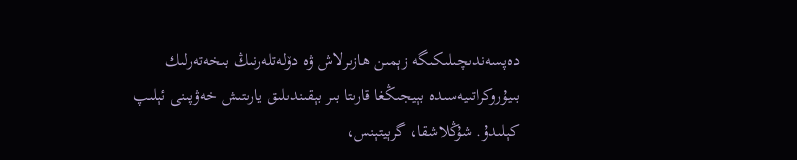دەپسەندىچىلىكىگە زېمىن ھازىرلاش ۋە دۆلەتلەرنىڭ بىخەتەرلىك بىيۇروكراتىيەسىدە بېيجىڭغا قارىتا بىر بېقىندىلىق يارىتىش خەۋپىنى ئېلىپ كېلىدۇ. شۇڭلاشقا، گرېيتېنس،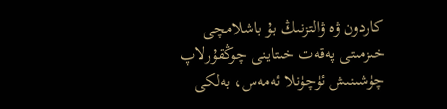كاردون ۋە ۋالتزنىڭ بۇ باشلامچى خىزمىتى پەقەت خىتاينى چوڭقۇرلاپ چۈشىنىش ئۈچۈنلا ئەمەس، بەلكى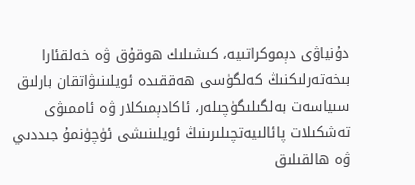دۇنياۋى دېموكراتىيە، كىشىلىك ھوقۇق ۋە خەلقئارا بىخەتەرلىكنىڭ كەلگۈسى ھەققىدە ئويلىنىۋاتقان بارلىق سىياسەت بەلگىلىگۈچىلەر، ئاكادېمىكلار ۋە ئاممىۋى تەشكىلات پائالىيەتچىلىرىنىڭ ئويلىنىشى ئۈچۈنمۇ جىددىي ۋە ھالقىلىق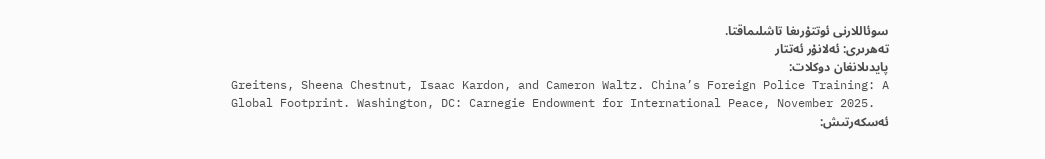سوئاللارنى ئوتتۇرىغا تاشلىماقتا.
تەھرىرى: ئەلانۇر ئەتتار
پايدىلانغان دوكلات:
Greitens, Sheena Chestnut, Isaac Kardon, and Cameron Waltz. China’s Foreign Police Training: A Global Footprint. Washington, DC: Carnegie Endowment for International Peace, November 2025.
ئەسكەرتىش: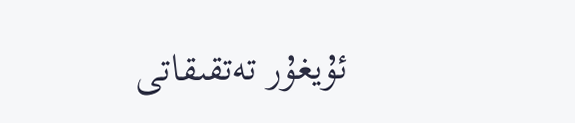ئۇيغۇر تەتقىقاتى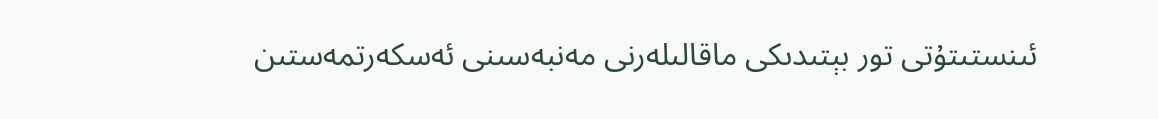ئىنستىتۇتى تور بېتىدىكى ماقالىلەرنى مەنبەسىنى ئەسكەرتمەستىن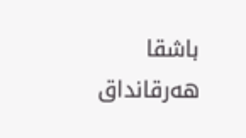باشقا ھەرقانداق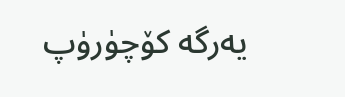يەرگە كۆچۈرۈپ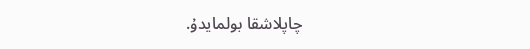چاپلاشقا بولمايدۇ.